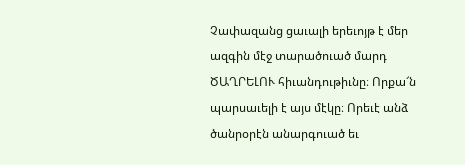Չափազանց ցաւալի երեւոյթ է մեր ազգին մէջ տարածուած մարդ ԾԱՂՐԵԼՈՒ հիւանդութիւնը։ Որքա՜ն պարսաւելի է այս մէկը։ Որեւէ անձ ծանրօրէն անարգուած եւ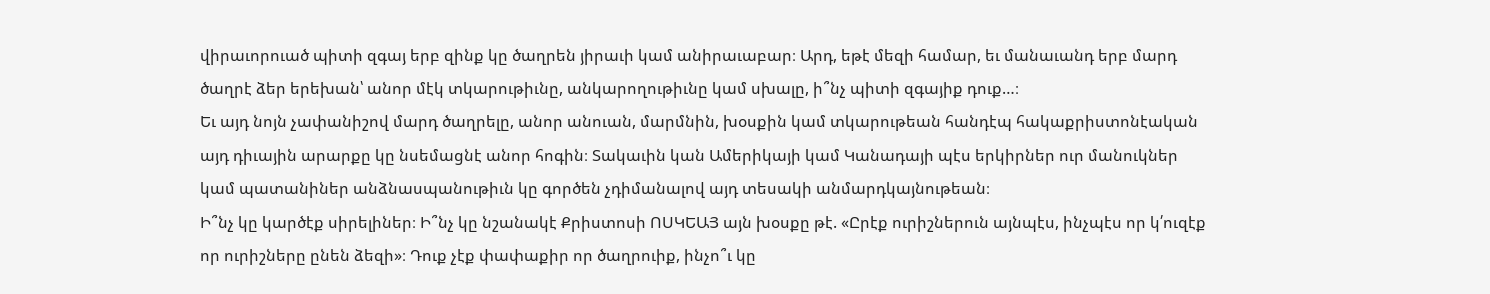վիրաւորուած պիտի զգայ երբ զինք կը ծաղրեն յիրաւի կամ անիրաւաբար։ Արդ, եթէ մեզի համար, եւ մանաւանդ երբ մարդ ծաղրէ ձեր երեխան՝ անոր մէկ տկարութիւնը, անկարողութիւնը կամ սխալը, ի՞նչ պիտի զգայիք դուք…։
Եւ այդ նոյն չափանիշով մարդ ծաղրելը, անոր անուան, մարմնին, խօսքին կամ տկարութեան հանդէպ հակաքրիստոնէական այդ դիւային արարքը կը նսեմացնէ անոր հոգին։ Տակաւին կան Ամերիկայի կամ Կանադայի պէս երկիրներ ուր մանուկներ կամ պատանիներ անձնասպանութիւն կը գործեն չդիմանալով այդ տեսակի անմարդկայնութեան։
Ի՞նչ կը կարծէք սիրելիներ։ Ի՞նչ կը նշանակէ Քրիստոսի ՈՍԿԵԱՅ այն խօսքը թէ. «Ըրէք ուրիշներուն այնպէս, ինչպէս որ կ՛ուզէք որ ուրիշները ընեն ձեզի»։ Դուք չէք փափաքիր որ ծաղրուիք, ինչո՞ւ կը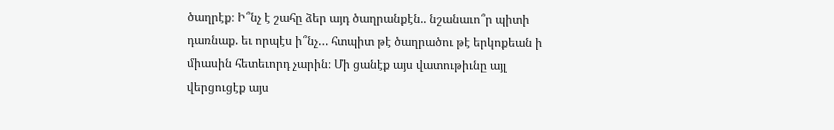ծաղրէք։ Ի՞նչ է շահը ձեր այդ ծաղրանքէն.. նշանաւո՞ր պիտի դառնաք. եւ որպէս ի՞նչ… հտպիտ թէ ծաղրածու թէ երկոքեան ի միասին հետեւորդ չարին։ Մի ցանէք այս վատութիւնը այլ վերցուցէք այս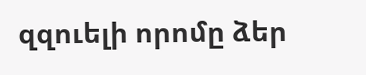զզուելի որոմը ձեր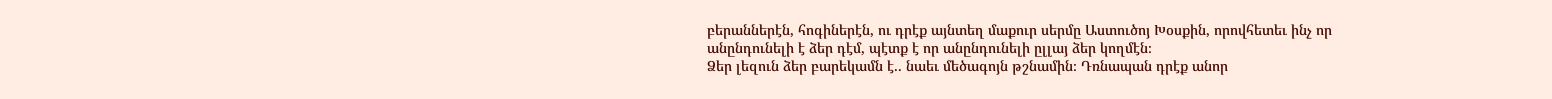բերաններէն, հոգիներէն, ու դրէք այնտեղ մաքուր սերմը Աստուծոյ Խօսքին, որովհետեւ ինչ որ անընդունելի է ձեր դէմ, պէտք է որ անընդունելի ըլլայ ձեր կողմէն։
Ձեր լեզուն ձեր բարեկամն է.. նաեւ մեծագոյն թշնամին։ Դռնապան դրէք անոր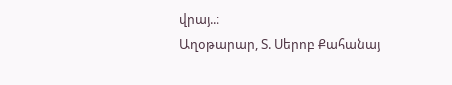վրայ..։
Աղօթարար, Տ. Սերոբ Քահանայ